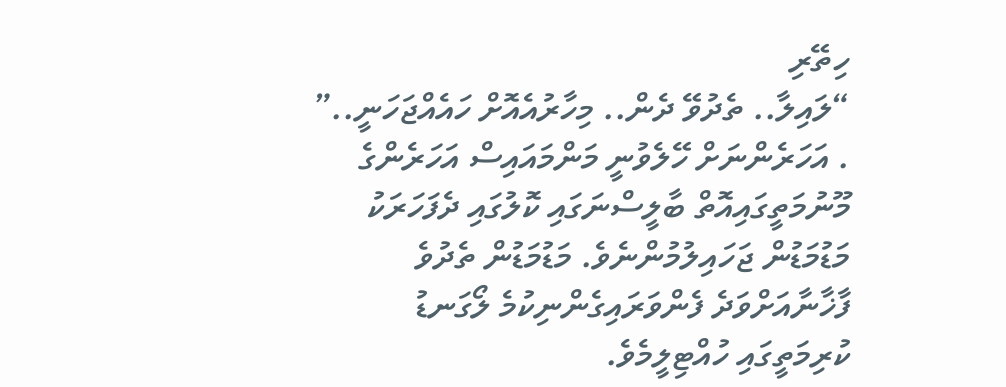ހިތޭރި
“ލައިލާ.. ތެދުވޭ ދެން.. މިހާރުއެއޮށް ހައެއްޖަހަނީ..” . އަހަރެންނަށް ހޭލެވުނީ މަންމައައިސް އަހަރެންގެ މޫނުމަތީގައިއޮތް ބާލީސްނަގައި ކޮލުގައި ދެފަހަރަކު މަޑުމަޑުން ޖަހައިލުމުންނެވެ. މަޑުމަޑުން ތެދުވެ ފާޚާނާއަށްވަދެ ފެންވަރައިގެންނިކުމެ ލޯގަނޑު ކުރިމަތީގައި ހުއްޓިލީމެވެ.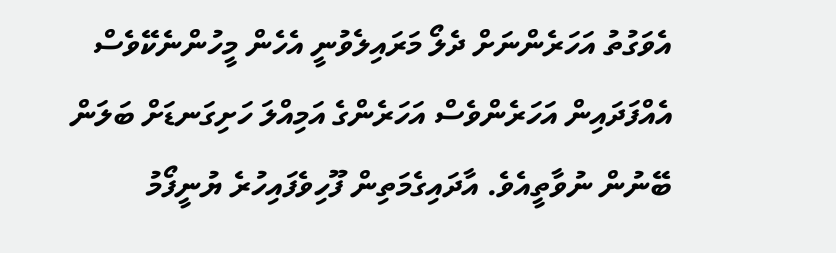އެވަގުތު އަހަރެންނަށް ދެލޯ މަރައިލެވުނީ އެހެން މީހުންނެކޭވެސް އެއްފަދައިން އަހަރެންވެސް އަހަރެންގެ އަމިއްލަ ހަށިގަނޑަށް ބަލަން ބޭނުން ނުވާތީއެވެ. އާދައިގެމަތިން ފޫހިވެފައިހުރެ ޔުނީފޯމު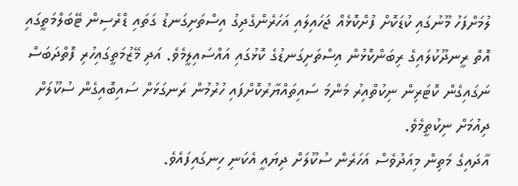ލުމަށްފަހު މޫނުގައި ކުޑަކޮށް ފުށްކޮޅެއް ޖަހައިލައި އަހަރެންގެދިގު އިސްތަށިގަނޑު ގަތައި ޑްރެސިން ޓޭބަލްމަތީގައި އޮތް ރީނދޫކުލައިގެ ރިބަންކޮޅުން އިސްތަށިގަނޑުގެ ކޮޅުގައި އައްސައިލީމެވެ. އަދި މޭޒުމަތީގައިހުރި ފޮތްދަބަސް ނަގައިގެން ކޮޓަރިން ނިކުތްއިރު މަންމަ ސައިތައްޔާރުކޮށްފައި ހުރުމުން ރަނގަޅަށް ސައިބޮއިގެން ސުކޫލަށް ދިއުމަށް ނިކުތީމެވެ.
އާދައިގެ މަތިން މިއަދުވެސް އަހަރެން ސުކޫލަށް ދިޔައީ އެކަނި ހިނގައިފައެވެ.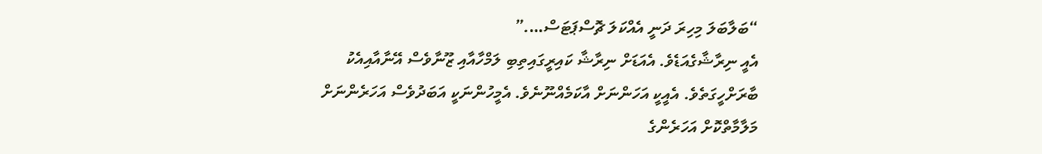“ބަލާބަލަ މިހިރަ ދަނީ އެއްކަލަ ޗޮސްޕަޓަސް….”
އެއީ ނިރާޝާގެއަޑެވެ. އެއަޑަށް ނިރާޝާ ކައިރީގައިތިބި ލަމްހާއާއި ޒޫނާވެސް އޭނާއާއިއެކު ބާރަށްހީގަތެވެ. އެއީކީ އަހަންނަށް އާކަމެއްނޫނެވެ. އެމީހުންނަކީ އަބަދުވެސް އަހަރެންނަށް މަލާމާތްކޮށް އަހަރެންގެ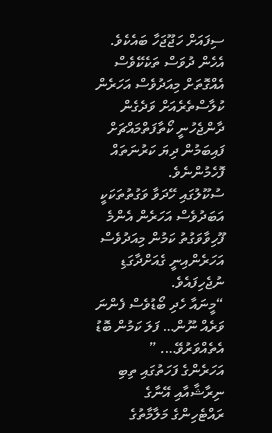ސިފައަށް ހަޖޫޖަހާ ބައެކެވެ.
އެހެން ދުވަސް ތަކެކޭވެސް އެއްގޮތަށް މިއަދުވެސް އަހަރެން ކުލާސްތެރެއަށް ވަދެގެން ދާންޖެހުނީ ކޯތާފަތްމައްޗަށް ފައިބަމުން ދިޔަ ކަރުނަތައް ފޮހެމުންނެވެ.
ސުކޫލުގައި ހޭދަވާ ވަގުތުތަކަކީ އަބަދުވެސް އަހަރެން އެންމެ ފޫހިވާވަގުތު ކަމުން މިއަދުވެސް އަހަރެންއިނީ ގެއަށްދާގަޑި ނުޖެހިފައެވެ.
“މީނައާ ހެދި ބޯޑުވެސް ފެންނަ ވަރެއް ނޫން… ފަލަ ކަމުން ބޮޑު އެތެއްވަރުވޭ…. ”
އަހަރެންގެ ފަހަތުގައި ތިބި ނިރާޝާއާއި އޭނާގެ ރައްޓެހިންގެ މަލާމާތުގެ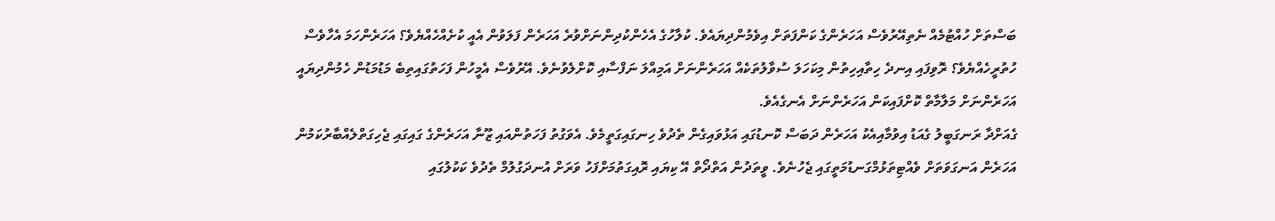ބަސްތަށް ހުއްޓުމެއް ނެތިއޭރުވެސް އަހަރެންގެ ކަންފަތަށް އިވެމުންދިޔައެވެ. ކުލާހުގެ އެހެންކުދިންނަށްވުރެ އަހަރެން ފަލަވުން އެއީ ކުށެއްހެއްޔެވެ؟ އަހަރެންހަމަ އެހާވެސް ހުތުރީހެއްޔެވެ؟ ރޮވިފައި އިނދެ ހިތާއިހިތުން މިކަހަލަ ސުވާލުތަކެއް އަހަރެންނަށް އަމިއްލަ ނަފްސާއި ކޮށްލެވުނެވެ. އޭރުވެސް އެމީހުން ފަހަތުގައިތިބެ މަޑުމަޑުން ހެމުންދިޔައީ އަހަރެންނަށް މަލާމާތް ކޮށްފައިކަން އަހަރެންނަށް އެނގެއެވެ.
ގެއަށްދާ ރަނގަބީލު ގެއަޑު އިވުމާއިއެކު އަހަރެން ދަބަސް ކޮނޑުގައި އަޅުވައިގެން ތެދުވެ ހިނގައިގަތީމެވެ. އެވަގުތު ފަހަތުންއައި ޒޫނާ އަހަރެންގެ ގައިގައި ޖެހިގަތްލެއްބާރުކަމުން އަހަރެން އަނގަވަތަށް ވެއްޓިތަޅުމްގަނޑުމަތީގައި ޖެހުނެވެ. ވީތަދުން އަތްދޯތް އޭ ކިޔައި ރޮއިގަތުމަށްފަހު ވަރަށް އުނދަގުލުމް ތެދުވެ ކަކުލުގައި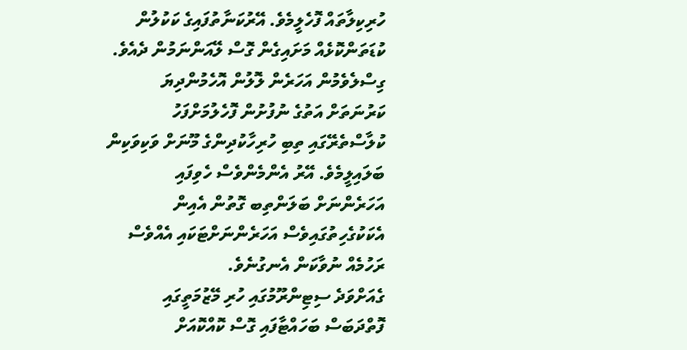ހުރިކިލާތައް ފޮހެލީމެވެ. އޭރުކަނާތުފައިގެ ކަކުލުން ކުޑަތަންކޮޅެއް މަށައިގެން ގޮސް ލޭއަންނަމުން ދެއެވެ. ގިސްލެވެމުން އަހަރެން ލޮލުން އޮހެމުންދިޔަ ކަރުނަތަށް އަތުގެ ނުފުށުން ފޮހެލުމަށްފަހު ކުލާސްތެރޭގައި ތިބި ހުރިހާކުދިންގެ މޫނަށް ވަކިވަކިން ބަލައިލީމެވެ. އޭރު އެންމެންވެސް ހެވިފައި އަހަރެންނަށް ބަލަންތިބ ގޮތުން އެއިން އެކަކުގެހިތުގައިވެސް އަހަރެންނަށްޓަކައި އެއްވެސް ރަހުމެއް ނުވާކަން އެނގުނެވެ.
ގެއަށްވަދެ ސިޓިންރޫމުގައި ހުރި މޭޒުމަތީގައި ފޮތްދަބަސް ބަހައްޓާފައި ގޮސް ކޮއްކޮއަށް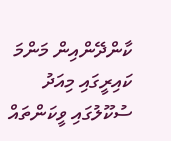ކާންދޭންއިން މަންމަ ކައިރީގައި މިއަދު ސުކޫލުގައި ވީކަންތައް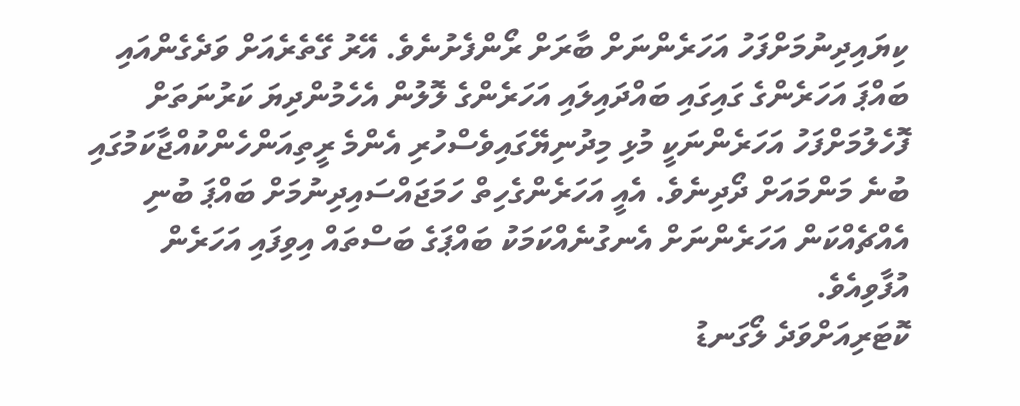ކިޔައިދިނުމަށްފަހު އަހަރެންނަށް ބާރަށް ރޯންފެށުނެވެ. އޭރު ގޭތެރެއަށް ވަދެގެންއައި ބައްޕަ އަހަރެންގެ ގައިގައި ބައްދައިލައި އަހަރެންގެ ލޮލުން އެހެމުންދިޔަ ކަރުނަތަށް ފޮހެލުމަށްފަހު އަހަރެންނަކީ މުޅި މިދުނިޔޭގައިވެސްހުރި އެންމެ ރީތިއަންހެންކުއްޖާކަމުގައި ބުނެ މަންމައަށް ދޯދިނެވެ. އެއީ އަހަރެންގެހިތް ހަމަޖައްސައިދިނުމަށް ބައްޕަ ބުނި އެއްޗެއްކަން އަހަރެންނަށް އެނގުނެއްކަމަކު ބައްޕަގެ ބަސްތައް އިވިފައި އަހަރެން އުފާވިއެވެ.
ކޮޓަރިއަށްވަދެ ލޯގަނޑު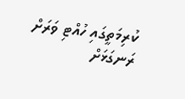ކުރިމަތީގައި ހުއްޓި ވަރަށް ރަނގަޅަށް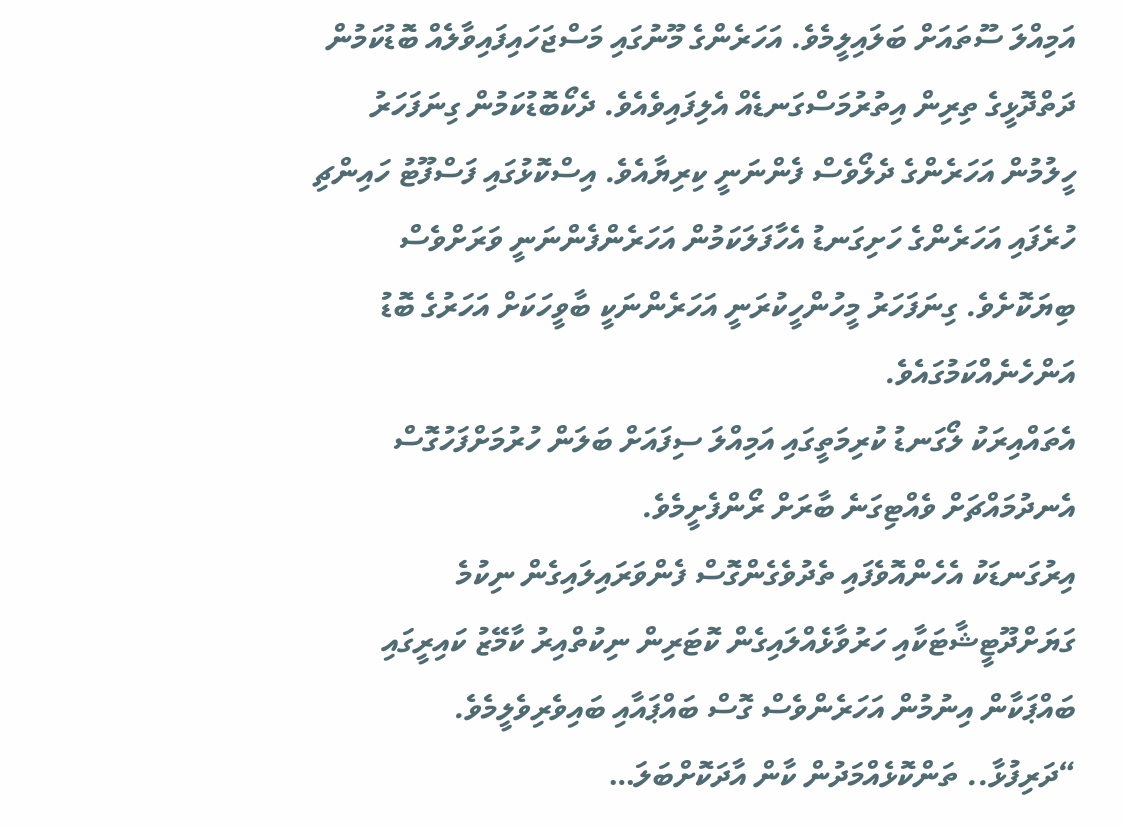އަމިއްލަ ސޫތައަށް ބަލައިލީމެވެ. އަހަރެންގެ މޫނުގައި މަސްޖަހައިފައިވާލެއް ބޮޑުކަމުން ދަތްދޮޅީގެ ތިރިން އިތުރުމަސްގަނޑެއް އެލިފައިވެއެވެ. ދެކޯބޮޑުކަމުން ގިނަފަހަރު ހީލުމުން އަހަރެންގެ ދެލޯވެސް ފެންނަނީ ކިރިޔާއެވެ. އިސްކޮޅުގައި ފަސްފޫޓު ހައިންޗި ހުރެފައި އަހަރެންގެ ހަށިގަނޑު އެހާފަލަކަމުން އަހަރެންފެންނަނީ ވަރަށްވެސް ބިޔަކޮށެވެ. ގިނަފަހަރު މީހުންހީކުރަނީ އަހަރެންނަކީ ބާވީހަކަށް އަހަރުގެ ބޮޑު އަންހެނެއްކަމުގައެވެ.
އެތައްއިރަކު ލޯގަނޑު ކުރިމަތީގައި އަމިއްލަ ސިފައަށް ބަލަން ހުރުމަށްފަހުގޮސް އެނދުމައްޗަށް ވެއްޓިގަނެ ބާރަށް ރޯންފެށީމެވެ.
އިރުގަނޑަކު އެހެންއޮވެފައި ތެދުވެގެންގޮސް ފެންވަރައިލައިގެން ނިކުމެ ގަޔަށްދޫޓީޝާޓަކާއި ހަރުވާޅެއްލައިގެން ކޮޓަރިން ނިކުތްއިރު ކާމޭޒު ކައިރީގައި ބައްޕަކާން އިނުމުން އަހަރެންވެސް ގޮސް ބައްޕައާއި ބައިވެރިވެލީމެވެ.
“ދަރިފުޅާ.. ތަންކޮޅެއްމަދުން ކާން އާދަކޮށްބަލަ…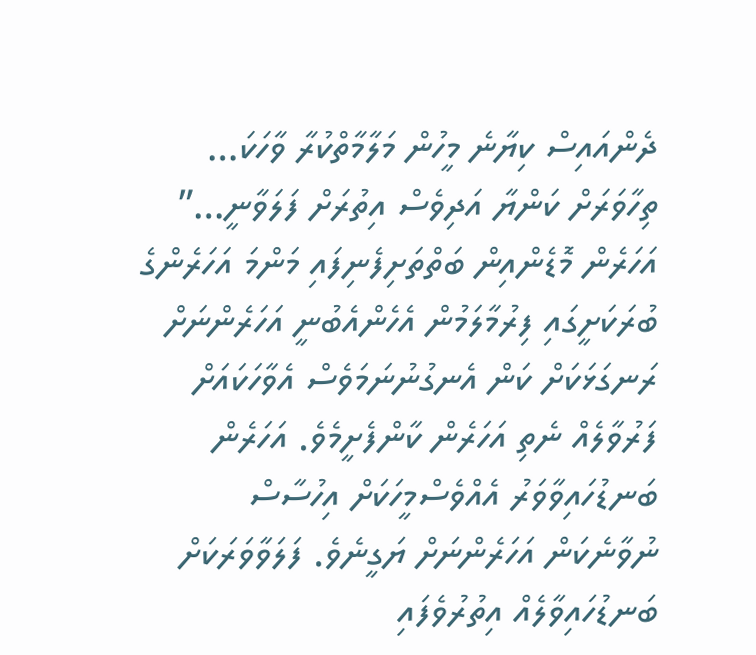ދެންއައިސް ކިޔާނެ މީހުން މަލާމާތްކުރާ ވާހަކަ… ތިހާވަރަށް ކަންޔާ އަދިވެސް އިތުރަށް ފަލަވާނީ…”
އަހަރެން މޮޑެންއިން ބަތްތަށިފެނިފައި މަންމަ އަހަރެންގެ ބުރަކަށީގައި ފިރުމާލަމުން އެހެންއެބުނީ އަހަރެންނަށް ރަނގަޅަކަށް ކަން އެނގުނުނަމަވެސް އެވާހަކައަށް ފަރުވާލެއް ނެތި އަހަރެން ކާންފެށީމެވެ. އަހަރެން ބަނޑުހައިވާވަރު އެއްވެސްމީހަކަށް އިހުސާސް ނުވާނެކަން އަހަރެންނަށް ޔަގީނެވެ. ފަލަވާވަރަކަށް ބަނޑުހައިވާލެއް އިތުރުވެފައި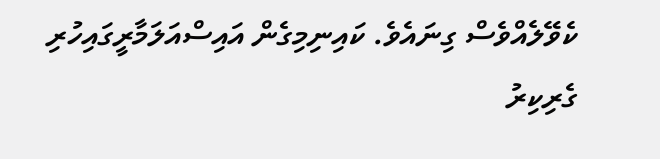ކެވޭލެއްވެސް ގިނައެވެ. ކައިނިމިގެން އައިސްއަލަމާރީގައިހުރި ގެރިކިރު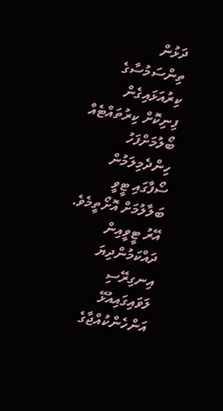ދަޅުން ތިންސަމުސާގެ ކިރުއަޅައިގެން ފިނިކޮށް ކިރުތައްޓެއް ބޯލުމަށްފަހު ހިންދެމިލަމުން ސޯފާގައި ޓީވީ ބަލާލުމަށް އޮށޯތީމެވެ. އޭރު ޓީވީއިން ދައްކަމުންދިޔަ އިނގިރޭސި ލަވައިގައިއުޅޭ އަންހެންކުއްޖާގެ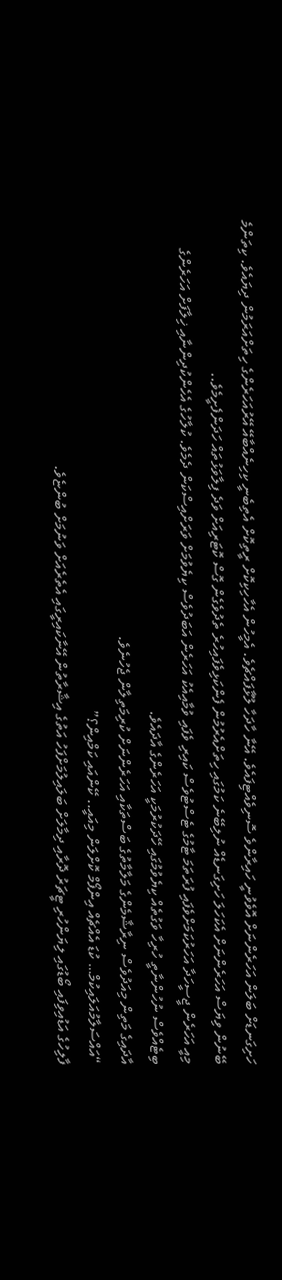ހަށިގަނޑަށް ބަލަން އަހަރެންނަށް އޮވެވުނީ ހައިރާންވެ ސޮނިވެއްޓިފައެވެ. އޭނާ ހާދަހާ ލޫޅާފައްޗެވެ. އެމީހުން އެހާހިކިކޮށް ރީތިކޮށް އެތިބެނީ ކިހިނެއްބާއޭ އޭރުއަހަރެންގެ ހިތަށްއަރަމުން ދިޔައެވެ. ކިތަންމެ ބޭނުން ވިޔަސް އަހަރެންނަށް އެކަހަލަ ހަށިގަނޑެއް ނުލިބޭނެ ކަމުގައި ހިތަށްއެރުމުން ފެންކަޅިވެފައިހުރެ ތެދުވެގެން ގޮސް ކޮޓަރިއަށް ވަދެ ފިލާވަޅުތައް ހަދަންފެށީމެވެ..
މިއީ އަހަރެން ޖީސީހަދާ އަހަރުކަމަށްވެފައި ފުރަތަމަ ޓާމުގެ ޓެސްޓުވެސް ކައިރި ވެފައި ވުމާއިއެކު އަހަރެން އަބަދުވެސް ކިޔެވުމަށް ވަރަށްއިސްކަން ދެމެވެ. ކުލާހުގެ އެހެންކުދިންނާއި ޚިލާފަށް އަހަރެންގެ ބިޓެއްވެސް ނުހުންނާތީ ހުރިހާ ވަގުތެއް ކިޔެވުމުގައި ހޭދަކުރުމަކީ އަހަރެންގެ އާދައެވެ.
އާދައިގެ މަތިން މިއަދުވެސް ނިރާޝާމެންގެ މަލާމާތުގެ ބަސްތަކާއި އަހަރެންނަށް ކުރިމަތިލާން ޖެހުނެވެ.
“އައްސަލާމުއަލައިކުމް… ކުޑަ އެއްޗެއް އިންފޯމް ކޮށްލަން މިއައީ.. ކޭންއައި ކަމްއިން؟”
ފާލިހުގެ އަޑުއިވިފައި ބޯޑުގައި ލިޔަންހުރި ޓީޗަރު ދޮރާއި ދިމާލަށް ބަލައިލުމަށްފަހު އަތުގެ އިޝާރާތުން އޭނާކައިރީގައި އެތެރެއަށް ވަނުމަށް ބުންޏެވެ.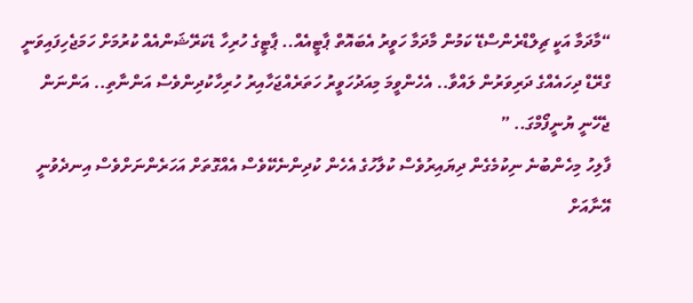“މާދަމާ އަކީ ޗިލްޑްރެންސްޑޭ ކަމުން މާދަމާ ހަވީރު އެބައޮތް ޕާޓީއެއް.. ޕާޓީގެ ހުރިހާ ޑެކަރޭޝަންއެއް ކުރުމަށް ހަމަޖެހިފައިވަނީ ގްރޭޑް ދިހައެއްގެ ދަރިވަރުން ލައްވާ.. އެހެންވީމަ މިއަދުހަވީރު ހަތަރެއްޖަހާއިރު ހުރިހާކުދިންވެސް އަންނާތި.. އަންނަން ޖެހޭނީ ޔުނީފޯމްގަ.. ”
ފާލިހު މިހެންބުނެ ނިކުމެގެން ދިޔައިރުވެސް ކުލާހުގެ އެހެން ކުދިންނެކޭވެސް އެއްގޮތަށް އަހަރެންނަށްވެސް އިނދެވުނީ އޭނާއަށް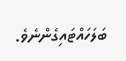ބަލަހައްޓައިގެންނެވެ.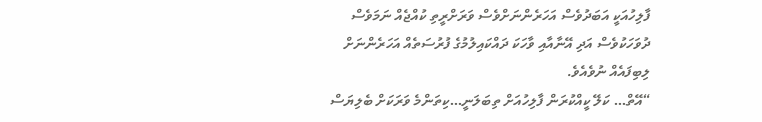ފާލިހުއަކީ އަބަދުވެސް އަހަރެންނަށްވެސް ވަރަށްރީތި ކުއްޖެއް ނަމަވެސް ދުވަހަކުވެސް އަދި އޭނާއާއި ވާހަކަ ދައްކައިލުމުގެ ފުރުސަތެއް އަހަރެންނަށް ލިބިފައެއް ނުވެއެވެ.
“އޭތް… ކަލޭ ކީއްކުރަން ފާލިހުއަށް ތިބަލަނީ…ކިތަންމެ ވަރަކަށް ބެލިޔަސް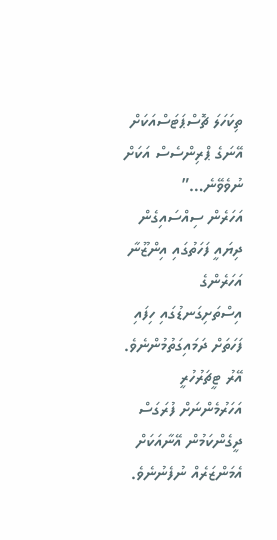ތިކަހަލަ ޗޮސްޕަޓަސްއަކަށް އޭނަގެ ޕްރިންސެސް އަކަށް ނުވެވޭނެ…”
އަހަރެން ސިއްސައިގެން ދިޔައީ ފަހަތުގައި އިންޒޫނާ އަހަރެންގެ އިސްތަށިގަނޑުގައި ހިފައި ފަހަތަށް ދަމައިގަތުމުންނެވެ. އޭރު ޓީޗަރުހުރީ އަހަރުމެންނަށް ފުރަގަސް ދީގެންކަމުން އޭނާއަކަށް އެމަންޒަރެއް ނުފެނުނެވެ.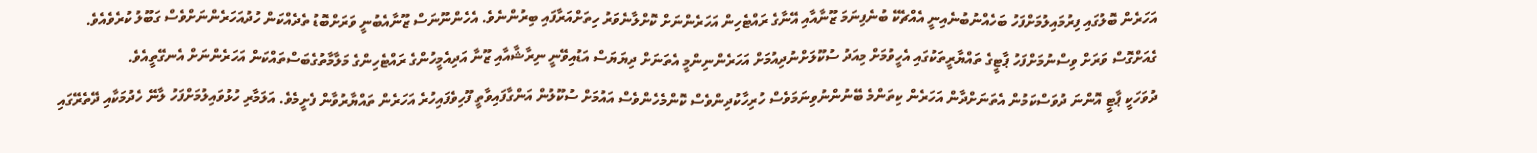އަހަރެން ބޮލުގައި ފިރުމައިލުމަށްފަހު ބަހެއްނުބުނެއިނީ އެއްޗެކޭ ބުނެފިނަމަ ޒޫނާއާއި އޭނާގެ ރައްޓެހިން އަހަރެންނަށް ކޮށްލާނެވަރު ހިތަށްއަރާފައި ބިރުންނެވެ. އެހެންނޫނަސް ޒޫނާއެބުނީ ވަރަށްބޮޑު ތެދެއްކަން ހުދުއަހަރެންނަށްވެސް ގަބޫލު ކުރެވެއެވެ.
ގެއަށްގޮސް ވަރަށް ވިސްނުމަށްފަހު ޕާޓީގެ ތައްޔާރީތަކުގައި އެހީވުމަށް މިއަދު ސުކޫލަށްނުދިއުމަށް އަހަރެންނިންމީ އެތަނަށް ދިޔަޔަސް އަޑުއިވޭނީ ނިރާޝާއާއި ޒޫނާ އަދިއެމީހުންގެ ރައްޓެހިންގެ މަލާމާތުގެބަސްތައްކަން އަހަރެންނަށް އެނގޭތީއެވެ.
ދުވަހަކީ ޕާޓީ އޮންނަ ދުވަސްކަމުން އެތަނަށްދާން އަހަރެން ކިތަންމެ ބޭނުންނުވިނަމަވެސް ހުރިހާކުދިންވެސް ކޮންމެހެންވެސް އައުމަށް ސުކޫލުން އަންގާފައިވާތީ ފޫހިވެފައިހުރެ އަހަރެން ތައްޔާރުވާން ފެށީމެވެ. އަލަމާރި ހުޅުވައިލުމަށްފަހު ލާނޭ ހެދުމަކާއި ދޭތެރޭގައި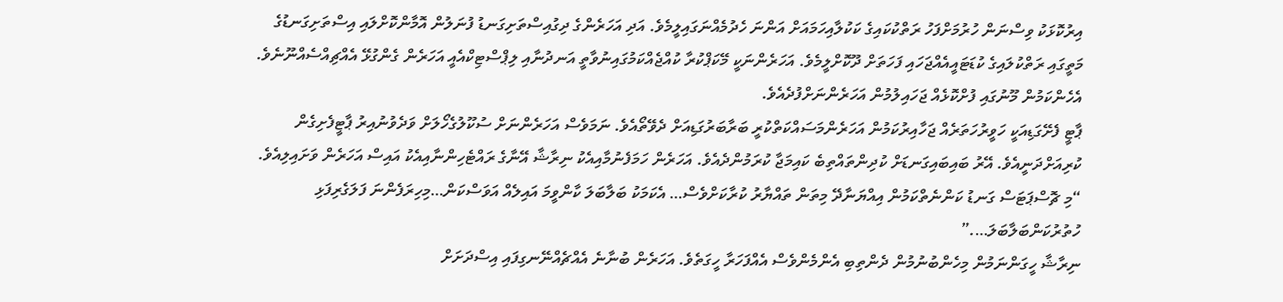އިރުކޮޅަކު ވިސްނަން ހުރުމަށްފަހު ރަތްކުކައިގެ ކަކުލާއިހަމައަށް އަންނަ ހެދުމެއްނަގައިލީމެވެ. އަދި އަހަރެންގެ ދިގުއިސްތަށިގަނޑު ފުނަލުން އޮމާންކޮށްލައި އިސްތަށިގަނޑުގެ މަތީގައި ރަތްކުލައިގެ ކުޑަޓައީއެއްޖަހައި ފަހަތަށް ދޫކޮށްލީމެވެ. އަހަރެންނަކީ މޭކަޕްކުރާ ކުއްޖެއްކަމުގައިނުވާތީ އަނދުނާއި ލިޕްސްޓިކްއެއީ އަހަރެން ގެންގުޅޭ އެއްޗިއްސެއްނޫނެވެ. އެހެންކަމުން މޫނުގައި ފުށްކޮޅެއް ޖަހައިލުމުން އަހަރެންނަށްފުދެއެވެ.
ޕާޓީ ފެށޭގަޑިއަކީ ހަވީރުހަތަރެއް ޖަހާއިރުކަމުން އަހަރެންމަސައްކަތްކުރީ ބަރާބަރުގަޑިއަށް ދެވޭތޯއެވެ. ނަމަވެސް އަހަރެންނަށް ސުކޫލުގެހޯލަށް ވަދެވުނުއިރު ޕާޓީފެށިގެން ކުރިއަށްދަނީއެވެ. އޭރު ބައިބައިގަނޑަށް ކުދިންތައްތިބެ ކައިމަޖާ ކުރަމުންދެއެވެ. އަހަރެން ހަމަފެނުމާއިއެކު ނިރާޝާ އޭނާގެ ރައްޓެހިންނާއިއެކު އައިސް އަހަރެން ވަށައިލިއެވެ.
“މި ޗޮސްޕަޓަސް ގަނޑު ކަންނެތްކަމުން އިއްޔަނާދޭ މިތަން ތައްޔާރު ކުރާކަށްވެސް… އެކަމަކު ބަލާބަލަ ކާންވީމަ އައިލެއް އަވަސްކަން…މިހިރަފެންނަ ފަލަގެރިފަޅި ހުތުރުކަންބަލާބަލަ….”
ނިރާޝާ ހީގަންނަމުން މިހެންބުނުމުން ދެންތިބި އެންމެންވެސް އެއްފަހަރާ ހީގަތެވެ. އަހަރެން ބުނާނެ އެއްޗެއްނޭނގިފައި އިސްދަށަށް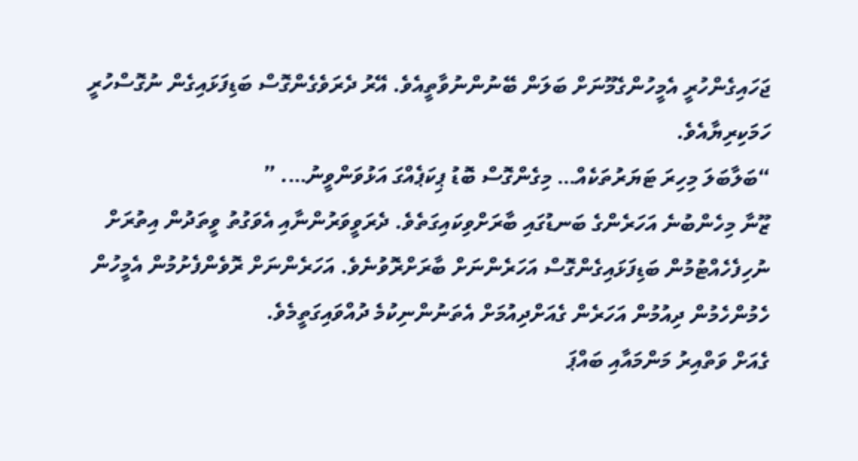ޖަހައިގެންހުރީ އެމީހުންގެމޫނަށް ބަލަން ބޭނުންނުވާތީއެވެ. އޭރު ދެރަވެގެންގޮސް ބަޑިފަޅައިގެން ނުގޮސްހުރީ ހަމަކިރިޔާއެވެ.
“ބަލާބަލަ މިހިރަ ޓަޔަރުތަކެއް… މިގެންގޮސް ބޮޑު ޕިކަޕެއްގަ އަޅުވަންވީނު…. ”
ޒޫނާ މިހެންބުނެ އަހަރެންގެ ބަނޑުގައި ބާރަށްވިކައިގަތެވެ. ދެރަވީވަރުންނާއި އެވަގުތު ވީތަދުން އިތުރަށް ނުހިފެހެއްޓުމުން ބަޑިފަޅައިގެންގޮސް އަހަރެންނަށް ބާރަށްރޮވުނެވެ. އަހަރެންނަށް ރޮވެންފެށުމުން އެމީހުން ހެމުންހެމުން ދިއުމުން އަހަރެން ގެއަށްދިއުމަށް އެތަނުންނިކުމެ ދުއްވައިގަތީމެވެ.
ގެއަށް ވަތްއިރު މަންމައާއި ބައްޕަ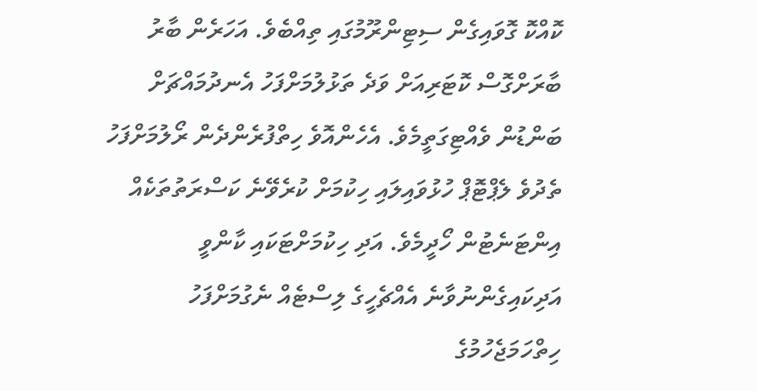ކޮއްކޮ ގޮވައިގެން ސިޓިންރޫމުގައި ތިއްބެވެ. އަހަރެން ބާރު ބާރަށްގޮސް ކޮޓަރިއަށް ވަދެ ތަޅުލުމަށްފަހު އެނދުމައްޗަށް ބަންޑުން ވެއްޓިގަތީމެވެ. އެހެންއޮވެ ހިތްފުރެންދެން ރޯލުމަށްފަހު ތެދުވެ ލެޕްޓޮޕް ހުޅުވައިލައި ހިކުމަށް ކުރެވޭނެ ކަސްރަތުތަކެއް އިންޓަނެޓުން ހޯދީމެވެ. އަދި ހިކުމަށްޓަކައި ކާންވީ އަދިކައިގެންނުވާނެ އެއްޗެހީގެ ލިސްޓެއް ނެގުމަށްފަހު ހިތްހަމަޖެހުމުގެ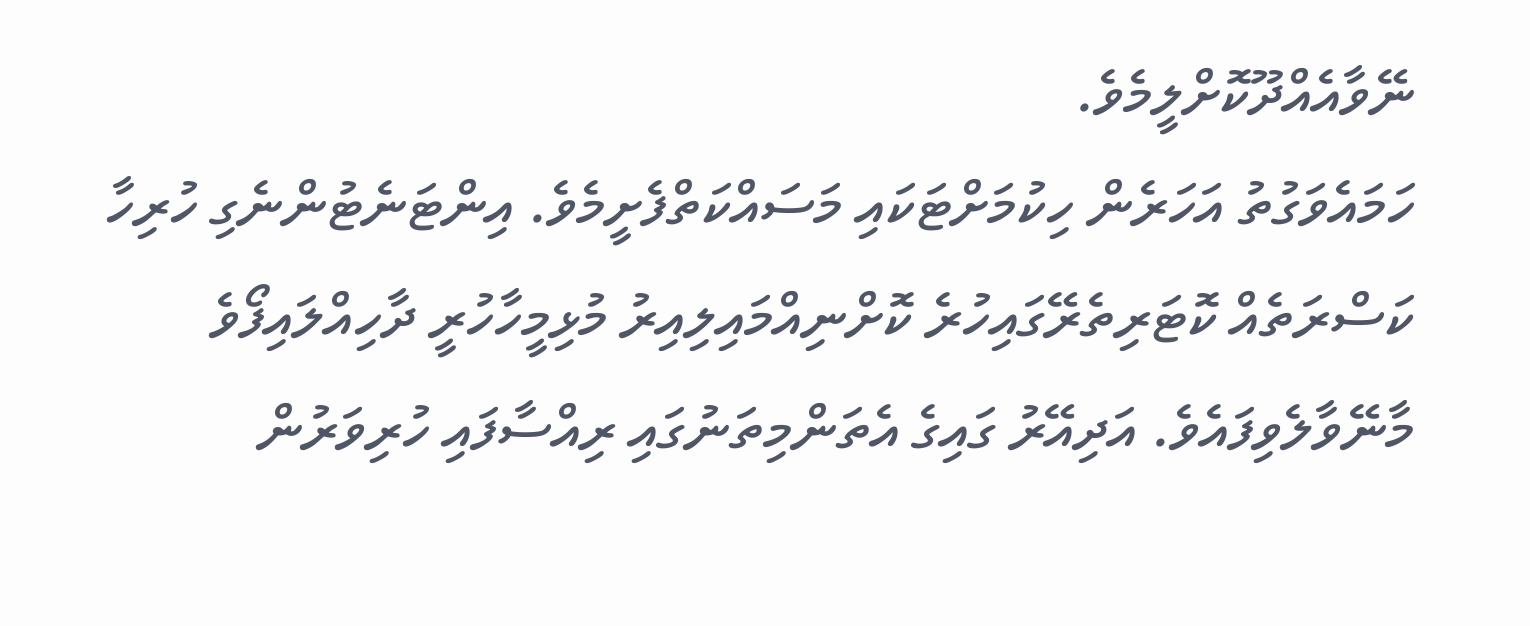ނޭވާއެއްދޫކޮށްލީމެވެ.
ހަމައެވަގުތު އަހަރެން ހިކުމަށްޓަކައި މަސައްކަތްފެށީމެވެ. އިންޓަނެޓުންނެގި ހުރިހާ ކަސްރަތެއް ކޮޓަރިތެރޭގައިހުރެ ކޮށްނިއްމައިލިއިރު މުޅިމީހާހުރީ ދާހިއްލައިފޯވެ މާނޭވާލެވިފައެވެ. އަދިއޭރު ގައިގެ އެތަންމިތަނުގައި ރިއްސާފައި ހުރިވަރުން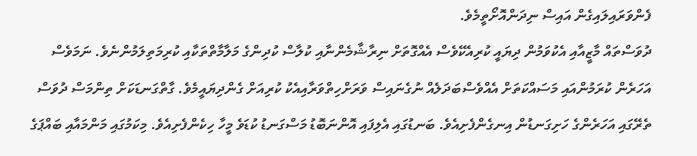ފެންވަރައިލައިގެން އައިސް ނިދަންއޮށޯތީމެވެ.
ދުވަސްތައް މާޒީއާއި އެކުވަމުން ދިޔައީ ކުރިއެކޭވެސް އެއްގޮތަށް ނިރާޝާމެންނާއި ކުލާސް ކުދިންގެ މަލާމާތްތަކާއި ކުރިމަތިލަމުންނެވެ. ނަމަވެސް އަހަރެން ކުރަމުންއައި މަސައްކަތަށް އެއްވެސްބަދަލެއް ނުގެނައިސް ވަރަށްހިތްވަރާއިއެކު ކުރިއަށް ގެންދިޔައީމެވެ. ގާތްގަނޑަކަށް ތިންމަސް ދުވަސް ތެރޭގައި އަހަރެންގެ ހަށިގަނޑުން އިނގެންފެށިއެވެ. ބަނޑުގައި އެލިފައި އޮންނަބޮޑު މަސްގަނޑު ކުޑަވެ މީހާ ހިކެންފެށިއެވެ. މިކަމުގައި މަންމައާއި ބައްޕަގެ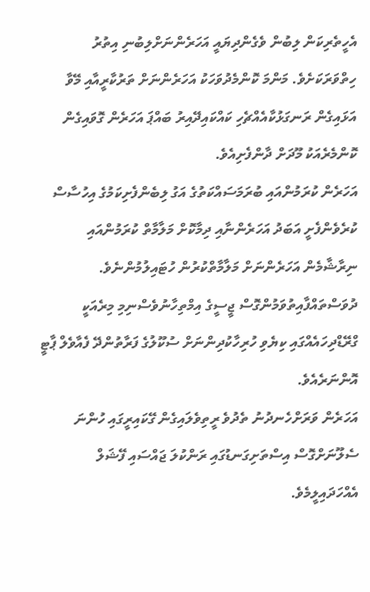އެހީތެރިކަން ލިބުން ވެގެންދިޔައީ އަހަރެންނަށްލިބުނި އިތުރު ހިތްވަރަކަށެވެ. މަންމަ ކޮންމެދުވަހަކު އަހަރެންނަށް ތަރުކާރީއާއި މޭވާ އަޅައިގެން ރަނގަޅުކާއެއްޗެހި ކައްކައިދޭއިރު ބައްޕަ އަހަރެން ގޮވައިގެން ކޮންމެރެއަކު މޫދަށް ދާންފެށިއެވެ.
އަހަރެން ކުރަމުންއައި ބުރަމަސައްކަތުގެ އަގު ލިބެންފެށިކަމުގެ އިހުސާސް ކުރެވެންފެށީ އަބަދު އަހަރެންނާއި ދިމާކޮށް މަލާމާތް ކުރަމުންއައި ނިރާޝާމެން އަހަރެންނަށް މަލާމާތްކުރުން ހުޓައިލުމުންނެވެ.
ދުވަސްތައްފާއިތުވަމުންގޮސް ޖީސީގެ އިމްތިހާނުވެސްނިމި މިރެއަކީ ގްރޭޑްދިހައެއްގައި ކިޔެވި ހުރިހާކުދިންނަށް ސުކޫލުގެ ފަރާތުންދޭ ފެއާވެލް ޕާޓީ އޮންނަރެއެވެ.
އަހަރެން ވަރަށްހެނދުނު ތެދުވެ ރީތިވެލައިގެން ގޭކައިރީގައި ހުންނަ ސެލޫނަށްގޮސް އިސްތަށިގަނޑުގައި ރަންކުލަ ޖައްސައި ފޭޝަލް އެއްހަދައިލީމެވެ.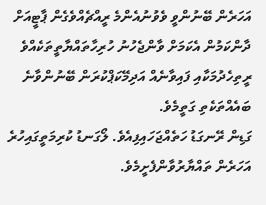އަހަރެން ބޭނުންވީ ވެވުނުއެންމެ ރީއްޗެއްވެގެން ޕާޓީއަށް ދާންކަމުން އެކަމަށް ވާންޖެހުނު ހުރިހާތައްޔާތީތަކެއްވެ ރީތިހެދުމަކާއި ފައިވާނެއް އަދިމޭކަޕްކުރަން ބޭނުންވާނެ ބައެއްތަކެތި ގަތީމެވެ.
ގަޑިން ރޭނގަޑު ހަތެއްޖަހައިފިއެވެ. ލޯގަނޑު ކުރިމަތީގައިހުރެ އަހަރެން ތައްޔާރުވާންފެށީމެވެ.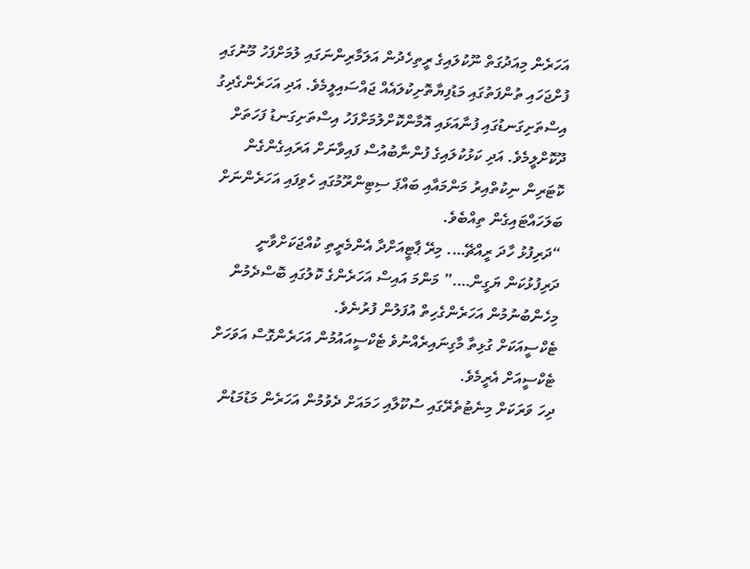އަހަރެން މިއަދުގަތް ނޫކުލައިގެ ރީތިހެދުން އަލަމާރިންނަގައި ލުމަށްފަހު މޫނުގައި ފުށްޖަހައި ތުންފަތުގައި މަޑުފިޔާތޮށިކުލައެއް ޖައްސައިލީމެވެ. އަދި އަހަރެންގެދިގު އިސްތަށިގަނޑުގައި ފުނާއަޅައި އޮމާންކޮށްލުމަށްފަހު އިސްތަށިގަނޑު ފަހަތަށް ދޫކޮށްލީމެވެ. އަދި ކަޅުކުލައިގެ ފުންނާބުއުސް ފައިވާނަށް އަރައިގެންގެން ކޮޓަރިން ނިކުތްއިރު މަންމައާއި ބައްޕަ ސިޓިންރޫމުގައި ހެވިފައި އަހަރެންނަށް ބަލަހައްޓައިގެން ތިއްބެވެ.
“ދަރިފުޅު ހާދަ ރީއްޗޭ…. މިރޭ ޕާޓީއަށްދާ އެންމެރީތި ކުއްޖަކަށްވާނީ ދަރިފުޅުކަން ޔަގީން….” މަންމަ އައިސް އަހަރެންގެ ކޮލުގައި ބޮސްދެމުން މިހެންބުނުމުން އަހަރެންގެހިތް އުފަލުން ފުރުނެވެ.
ޓެކްސީއަކަށް ގުޅިތާ މާގިނައިރެއްނުވެ ޓެކްސީއައުމުން އަހަރެންގޮސް އަވަހަށް ޓެކްސީއަށް އެރީމެވެ.
ދިހަ ވަރަކަށް މިނެޓުތެރޭގައި ސުކޫލާއި ހަމައަށް ދެވުމުން އަހަރެން މަޑުމަޑުން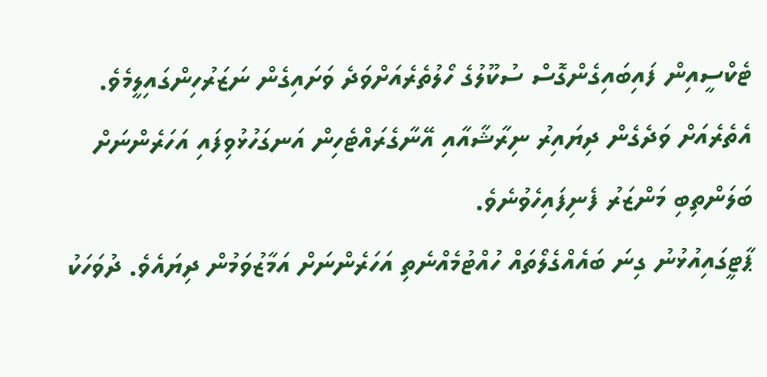ޓެކްސީއިން ފައިބައިގެންގޮސް ސުކޫލުގެ ހޯލުތެރެއަށްވަދެ ވަށައިގެން ނަޒަރުހިންގައިލީމެވެ. އެތެރެއަށް ވަދެގެން ދިޔައިރު ނިރާޝާއާއި އޭނާގެރައްޓެހިން އަނގަހުޅުވިފައި އަހަރެންނަށް ބަލަންތިބި މަންޒަރު ފެނިފައިހެވުނެވެ.
ޕާޓީގައިއުޅުނު ގިނަ ބައެއްގެލޯތައް ހުއްޓުމެއްނެތި އަހަރެންނަށް އަމާޒުވަމުން ދިޔައެވެ. ދުވަހަކު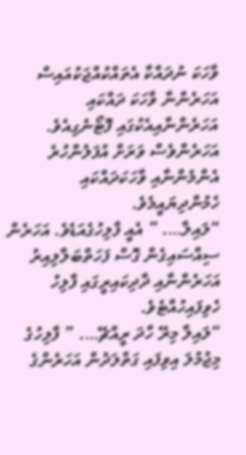ވާހަކަ ނުދައްކާ އެތައްކުއްޖަކުއައިސް އަހަރެންނާ ވާހަކަ ދައްކައި އަހަރެންނާއިއެކުގައި ފޮޓޯނެގިއެވެ. އަހަރެންވެސް ވަރަށް އުފަލުންހުރެ އެންމެންނާއި ވާހަކަދައްކައި ހެމުންދިޔައީމެވެ.
“ލައިލާ…. ” އެއީ ފާލިހުގެއަޑެވެ. އަހަރެން ސިއްސައިގެން ގޮސް ފަހަތްބަލާލިއިރު އަހަރެންނާއި ދާދިކައިރީގައި ފާލިހު ހެވިފައިހުއްޓެވެ.
“ލައިލާ މިރޭ ހާދަ ރީއްޗޭ…. ” ފާލިހުގެ މިޖުމުލަ އިވިފައި ގަތްލަދުން އަހަރެންގެ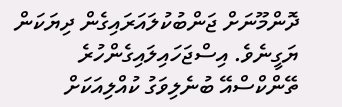ދޮންމޫނަށް ޖަންބުކުލައަރައިގެން ދިޔަކަން ޔަގީނެވެ. އިސްޖަހައިލައިގެންހުރެ ތޭންކްސްއޭ ބުނެލިވަގު ކުއްލިއަކަށް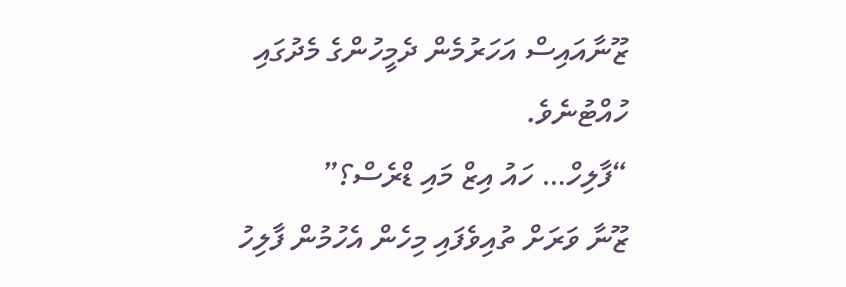ޒޫނާއައިސް އަހަރުމެން ދެމީހުންގެ މެދުގައި ހުއްޓުނެވެ.
“ފާލިހް… ހައު އިޒް މައި ޑްރެސް؟”
ޒޫނާ ވަރަށް ތުއިވެފައި މިހެން އެހުމުން ފާލިހު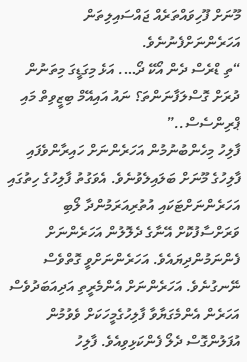މޫނަށް ފޫހިވައްތަރެއް ޖައްސައިލިތަން އަހަރެންނަށްފެނުނެވެ.
“ތި ޑްރެސް ދެން އޯކޭ ދޯ…. އަޅެ މިގަޑީގަ މިތަނުން ދުރަށް ގޮސްލަފާނަންތަ؟ ނައު އައިއޭމް ބިޒީވިތް މައި ޕްރިންސެސް..”
ފާލިހު މިހެންބުނުމުން އަހަރެންނަށް ހައިރާންވެފައި ފާލިހުގެ މޫނަށް ބަލައިލެވުނެވެ. އެވަގުތު ފާލިހުގެ ހިތުގައި އަހަރެންނަށްޓަކައި އުތުރިއަރަމުންދާ ލޯބި ވަރަށްސާފުކޮށް އޭނާގެ ދެލޮލުން އަހަރެންނަށް ފެންނަމުންދިޔައެވެ. އަހަރެންނަށްވީ ގޮތްވެސް ނޭނގުނެވެ. އަހަރެންނަށް އެންމެރީތި އަދިއަބަދުވެސް އަހަރެން އެންމެގަޔާވާ ފާލިހުގެމީހަކަށް ވެވުމުން އުފަލުންގޮސް ދެލޯ ފެންކަޅިވިއެވެ. ފާލިހު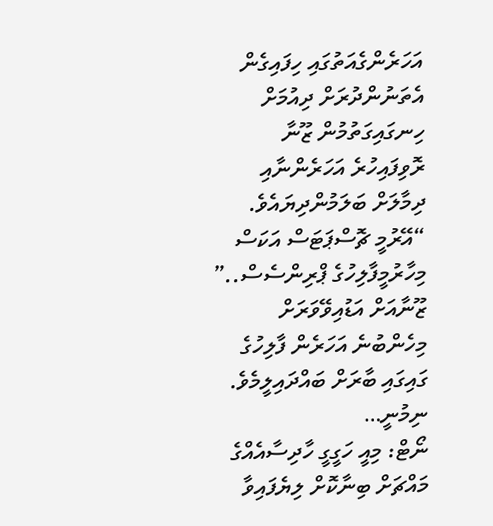އަހަރެންގެއަތުގައި ހިފައިގެން އެތަނުންދުރަށް ދިއުމަށް ހިނގައިގަތުމުން ޒޫނާ ރޮވިފައިހުރެ އަހަރެންނާއި ދިމާލަށް ބަލަމުންދިޔައެވެ.
“އޭރުމީ ޗޮސްޕަޓަސް އަކަސް މިހާރުމީފާލިހުގެ ޕްރިންސެސް..”
ޒޫނާއަށް އަޑުއިވޭވަރަށް މިހެންބުނެ އަހަރެން ފާލިހުގެ ގައިގައި ބާރަށް ބައްދައިލީމެވެ.
ނިމުނީ…
ނޯޓް: މިއީ ހަގީގީ ހާދިސާއެއްގެ މައްޗަށް ބިނާކޮށް ލިޔެފައިވާ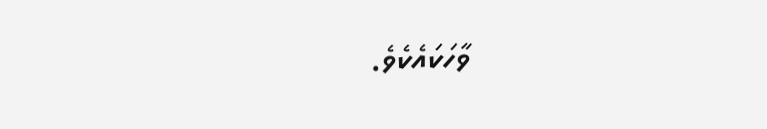ވާހަކައެކެވެ.